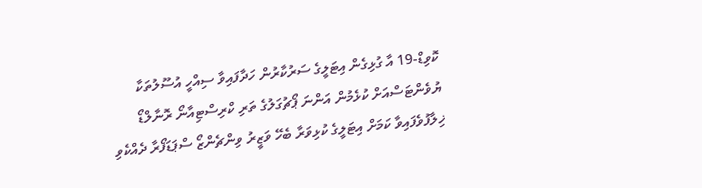ކޮވިޑް-19 އާ ގުޅިގެން އިޓަލީގެ ސަރުކާރުން ހަދާފައިވާ ސިއްހީ އުސޫލުތަކާ ޔުވެންޓަސްއަށް ކުޅެމުން އަންނަ ޕޯޗުގަލުގެ ތަރި ކްރިސްޓިއާނޯ ރޮނާލްޑޯ ޚިލާފުވެފައިވާ ކަމަށް އިޓަލީގެ ކުޅިވަރާ ބެހޭ ވަޒީރު ވިންޗެންޒޯ ސްޕަޑަފޯރާ ދެއްކެވި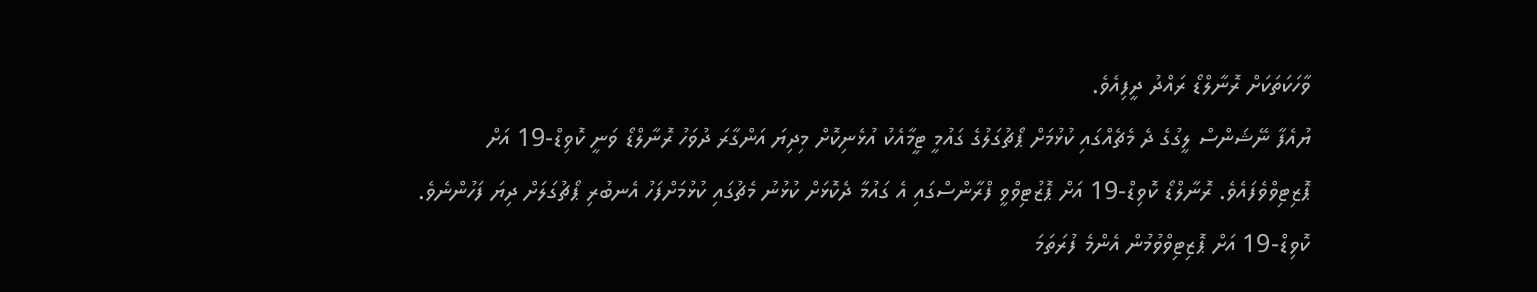ވާހަކަތަކަށް ރޮނާލްޑޯ ރައްދު ދީފިއެވެ.
ޔުއެފާ ނޭޝަންސް ލީގުގެ ދެ މެޗެއްގައި ކުޅުމަށް ޕޯޗުގަލުގެ ގައުމީ ޓީމާއެކު އުޅެނިކޮށް މިދިޔަ އަންގާރަ ދުވަހު ރޮނާލްޑޯ ވަނީ ކޮވިޑް-19 އަށް ޕޮޒިޓިވްވެފައެވެ. ރޮނާލްޑޯ ކޮވިޑް-19 އަށް ޕޮޒުޓިވްވީ ފްރާންސްގައި އެ ގައުމާ ދެކޮޅަށް ކުޅުނު މެޗުގައި ކުޅުމަށްފަހު އެނބުރި ޕޯޗުގަލަށް ދިޔަ ފަހުންނެވެ.
ކޮވިޑް-19 އަށް ޕޮޒިޓިވްވުމުން އެންމެ ފުރަތަމަ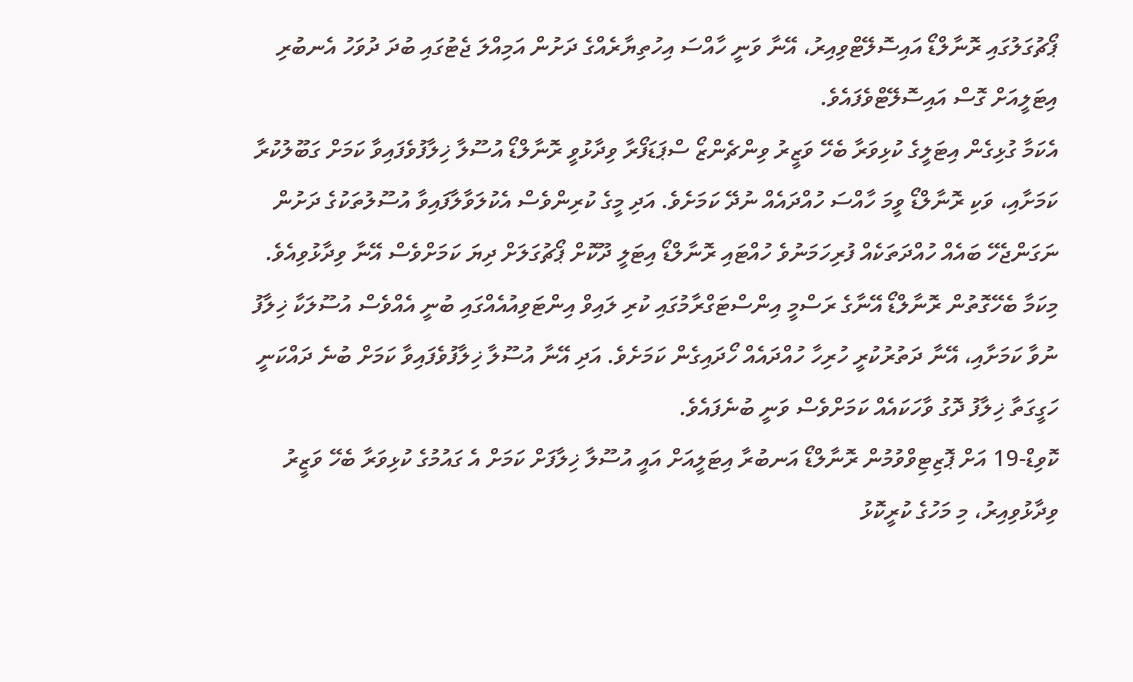ޕޯޗުގަލުގައި ރޮނާލްޑޯ އައިސޮލޭޓްވިއިރު، އޭނާ ވަނީ ހާއްސަ އިހުތިޔާރެއްގެ ދަށުން އަމިއްލަ ޖެޓުގައި ބުދަ ދުވަހު އެނބުރި އިޓަލީއަށް ގޮސް އައިސޮލޭޓްވެފައެވެ.
އެކަމާ ގުޅިގެން އިޓަލީގެ ކުޅިވަރާ ބެހޭ ވަޒީރު ވިންޗެންޒޯ ސްޕަޑަފޯރާ ވިދާޅުވީ ރޮނާލްޑޯ އުސޫލާ ޚިލާފުވެފައިވާ ކަމަށް ގަބޫލުކުރާ ކަމަށާއި، ވަކި ރޮނާލްޑޯ ވީމަ ހާއްސަ ހުއްދައެއް ނުދޭ ކަމަށެވެ. އަދި މީގެ ކުރިންވެސް އެކުލަވާލާފައިވާ އުސޫލުތަކުގެ ދަށުން ނަގަންޖެހޭ ބައެއް ހުއްދަތަކެއް ފުރިހަމަނުވެ ހުއްޓައި ރޮނާލްޑޯ އިޓަލީ ދޫކޮށް ޕޯޗުގަލަށް ދިޔަ ކަމަށްވެސް އޭނާ ވިދާޅުވިއެވެ.
މިކަމާ ބެހޭގޮތުން ރޮނާލްޑޯ އޭނާގެ ރަސްމީ އިންސްޓަގްރާމުގައި ކުރި ލައިވް އިންޓަވިއުއެއްގައި ބުނީ އެއްވެސް އުސޫލަކާ ޚިލާފު ނުވާ ކަމަށާއި، އޭނާ ދަތުރުކުރީ ހުރިހާ ހުއްދައެއް ހޯދައިގެން ކަމަށެވެ. އަދި އޭނާ އުސޫލާ ޚިލާފުވެފައިވާ ކަމަށް ބުނެ ދައްކަނީ ހަގީގަތާ ޚިލާފު ދޮގު ވާހަކައެއް ކަމަށްވެސް ވަނީ ބުނެފައެވެ.
ކޮވިޑް-19 އަށް ޕޮޒިޓިވްވުމުން ރޮނާލްޑޯ އަނބުރާ އިޓަލީއަށް އައީ އުސޫލާ ޚިލާފަށް ކަމަށް އެ ގައުމުގެ ކުޅިވަރާ ބެހޭ ވަޒީރު ވިދާޅުވިއިރު، މި މަހުގެ ކުރީކޮޅު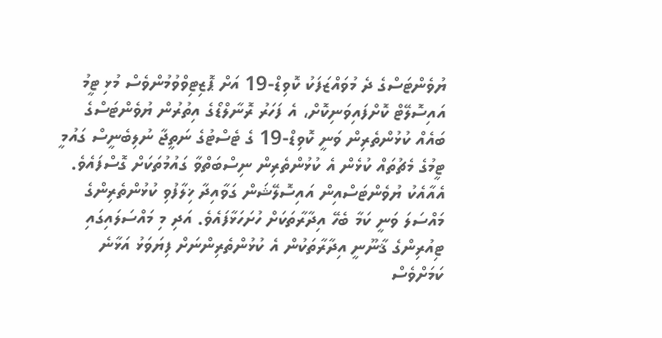ޔުވެންޓަސްގެ ދެ މުވައްޒަފަކު ކޮވިޑް-19 އަށް ޕޮޒިޓިވްވުމުންވެސް މުޅި ޓީމު އައިސޮލޭޓް ކޮށްފައިވަނިކޮށް، އެ ފަހަރު ރޮނާލްޑޯގެ އިތުރުން ޔުވެންޓަސްގެ ބައެއް ކުޅުންތެރިން ވަނީ ކޮވިޑް-19 ގެ ޓެސްޓުގެ ނަތީޖާ ނުލިބެނީސް ގައުމީ ޓީމުގެ މެޗުތައް ކުޅެން އެ ކުޅުންތެރިން ނިސްބަތްވާ ގައުމުތަކަށް ގޮސްފައެވެ.
އެއާއެކު ޔުވެންޓަސްއިން އައިސޮލޭޝަން ގަވާއިދާ ޚިލާފުވި ކުޅުންތެރިންގެ މައްސަލަ ވަނީ ކަމާ ބެހޭ އިދާރާތަކަށް ހުށަހަޅާފައެވެ. އަދި މި މައްސަލައިގައި ޓިއުރިންގެ ޤާނޫނީ އިދާރާތަކުން އެ ކުޅުންތެރިންނަށް ފިޔަވަޅު އަޅާނެ ކަމަށްވެސް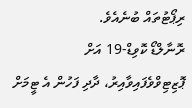ރިޕޯޓުތައް ބުނެއެވެ.
ރޮނާލްޑޯ ކޮވިޑް-19 އަށް ޕޮޒިޓިވްވެފައިވާއިރު، ދާދި ފަހުން އެ ޓީމަށް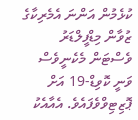ކުޅެމުން އަންނަ އެމެރިކާގެ ޒުވާން މިޑްފީލްޑަރު ވެސްޓަން މެކެނީވެސް ވަނީ ކޮވިޑް-19 އަށް ޕޮޒިޓިވްވެފައެވެ. އެއާއެކު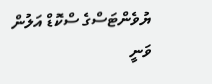ޔުވެންޓަސްގެ ސްކޮޑް އަލުން ވަނީ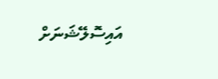އައިސޮލޭޝަނަށް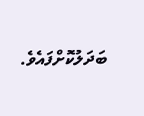ބަދަލުކޮށްފައެވެ.